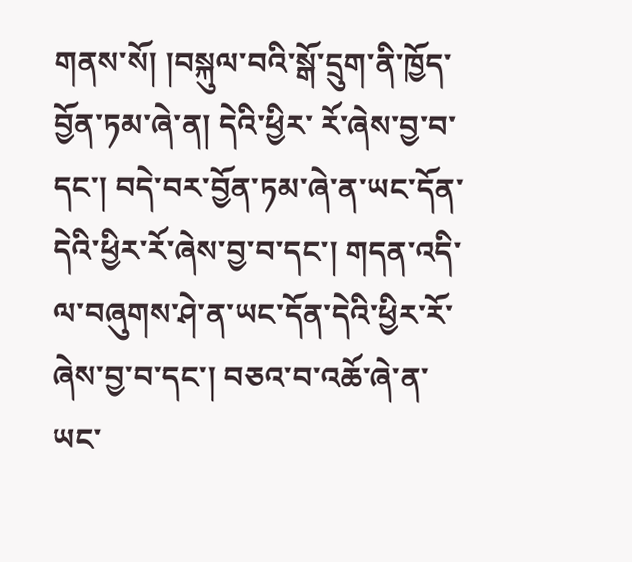གནས་སོ། །བསྐུལ་བའི་སྒོ་དྲུག་ནི་ཁྱོད་བྱོན་ཏམ་ཞེ་ན། དེའི་ཕྱིར་ རོ་ཞེས་བྱ་བ་དང་། བདེ་བར་བྱོན་ཏམ་ཞེ་ན་ཡང་དོན་དེའི་ཕྱིར་རོ་ཞེས་བྱ་བ་དང་། གདན་འདི་ལ་བཞུགས་ཤེ་ན་ཡང་དོན་དེའི་ཕྱིར་རོ་ཞེས་བྱ་བ་དང་། བཅའ་བ་འཆོ་ཞེ་ན་ཡང་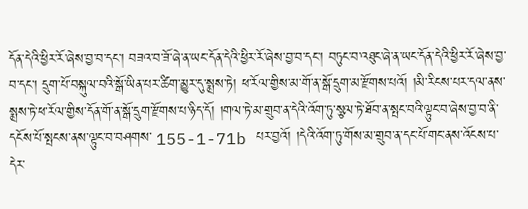དོན་དེའི་ཕྱིར་རོ་ཞེས་བྱ་བ་དང་། བཟའ་བ་ཟོ་ཞེ་ན་ཡང་དོན་དེའི་ཕྱིར་རོ་ཞེས་བྱ་བ་དང་། བཏུང་བ་འཐུང་ཞེ་ན་ཡང་དོན་དེའི་ཕྱིར་རོ་ཞེས་བྱ་ བ་དང་། དྲུག་པོ་བསྐུལ་བའི་སྒོ་ཡིན་པར་ཚིག་མྱུར་དུ་སྨྲས་ཏེ། ཕ་རོལ་གྱིས་མ་གོ་ན་སྒོ་དྲུག་མ་རྫོགས་པའོ། །མི་རིངས་པར་དལ་ནས་སྨྲས་ཏེ་ཕ་རོལ་གྱིས་དོན་གོ་ན་སྒོ་དྲུག་རྫོགས་པ་ཉིད་དོ། །གལ་ཏེ་མ་གྲུབ་ན་དེའི་འོག་ཏུ་སྩལ་ཏེ་ཐོབ་ན་སྤང་བའི་ལྟུང་བ་ཞེས་བྱ་བ་ནི་དངོས་པོ་སྤངས་ནས་ལྟུང་བ་བཤགས་ 155-1-71b པར་བྱའོ། །དེའི་འོག་ཏུ་གོས་མ་གྲུབ་ན་དང་པོ་གང་ནས་འོངས་པ་དེར་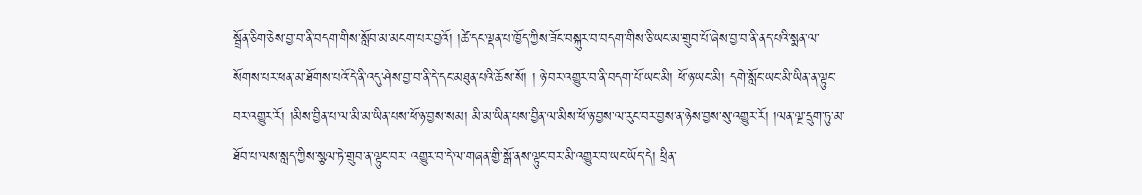སྦྲོན་ཅིག་ཅེས་བྱ་བ་ནི་བདག་གིས་སློབ་མ་མངག་པར་བྱའོ། །ཚེ་དང་ལྡན་པ་ཁྱོད་ཀྱིས་ཟོང་བསྐུར་བ་བདག་གིས་ཅི་ཡང་མ་གྲུབ་པོ་ཞེས་བྱ་བ་ནི་ནད་པའི་སྨན་ལ་སོགས་པར་ཕན་མ་ཐོགས་པའོ་དེ་ནི་འདུ་ཤེས་བྱ་བ་ནི་དེ་དང་མཐུན་པའི་ཆོས་སོ། ། ཉེ་བར་འགྱུར་བ་ནི་བདག་པོ་ཡང་མི། ཕོ་ཉ་ཡང་མི། དགེ་སློང་ཡང་མི་ཡིན་ན་ལྟུང་བར་འགྱུར་རོ། །མིས་བྱིན་པ་ལ་མི་མ་ཡིན་པས་ཕོ་ཉ་བྱས་སམ། མི་མ་ཡིན་པས་བྱིན་ལ་མིས་ཕོ་ཉ་བྱས་ལ་རུང་བར་བྱས་ན་ཉེས་བྱས་སུ་འགྱུར་རོ། །ལན་ལྔ་དྲུག་ཏུ་མ་ཐོབ་པ་ལས་སླད་ཀྱིས་སྩལ་ཏེ་གྲུབ་ན་ལྟུང་བར་ འགྱུར་བ་དེ་ལ་གཞན་གྱི་སྒོ་ནས་ལྟུང་བར་མི་འགྱུར་བ་ཡང་ཡོད་དེ། ཕྲིན་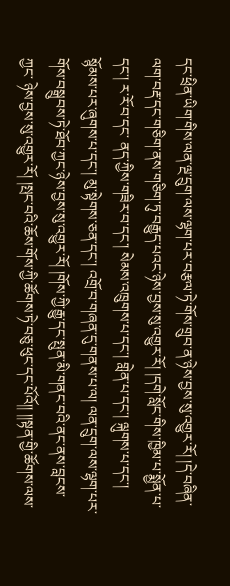དང་ཕྲིན་ཡིག་གིས་ལན་ལྔ་དྲུག་ལས་ལྷག་པར་བརྩལ་ཏེ་གོས་གྲུབ་ན་ཉེས་བྱས་སུ་འགྱུར་རོ། །དེ་བཞིན་ལག་བརྡ་དང་གཅིག་ནས་གཅིག་ཏུ་བརྒྱུད་པའང་ཉེས་བྱས་སུ་འགྱུར་རོ། །དགེ་སློང་གིས་ཁྱིམ་པ་སྨྱོན་པ་དང་། ར་རོ་བ་དང་ ནད་ཀྱིས་གཟིར་བ་དང་། སེམས་འཁྲུགས་པ་དང་། གླེན་པ་དང་། ལྐུགས་པ་དང་། སྙོམས་པར་ཞུགས་པ་དང་། མུ་སྟེགས་ཅན་དང་། འགྲོ་བ་གཞན་དུ་གནས་པ་ལ། ལན་དྲུག་ལས་ལྷག་པར་གོས་བསྒྲུབས་ཏེ་ཐོབ་ཀྱང་ཉེས་བྱས་སུ་འགྱུར་རོ། །གོས་ཀྱི་རྒྱུ་དང་སྤུན་མི་གནང་བའི་ནང་ནས་བླངས་ཀྱང་ ཉེས་བྱས་སུ་འགྱུར་རོ། །སྤང་བའི་ཆོས་གོས་ཀྱི་ཚོགས་ཏེ་བཅུ་ཕུང་དང་པོའོ།། །།སྟན་གྱི་ཚོགས་ལས་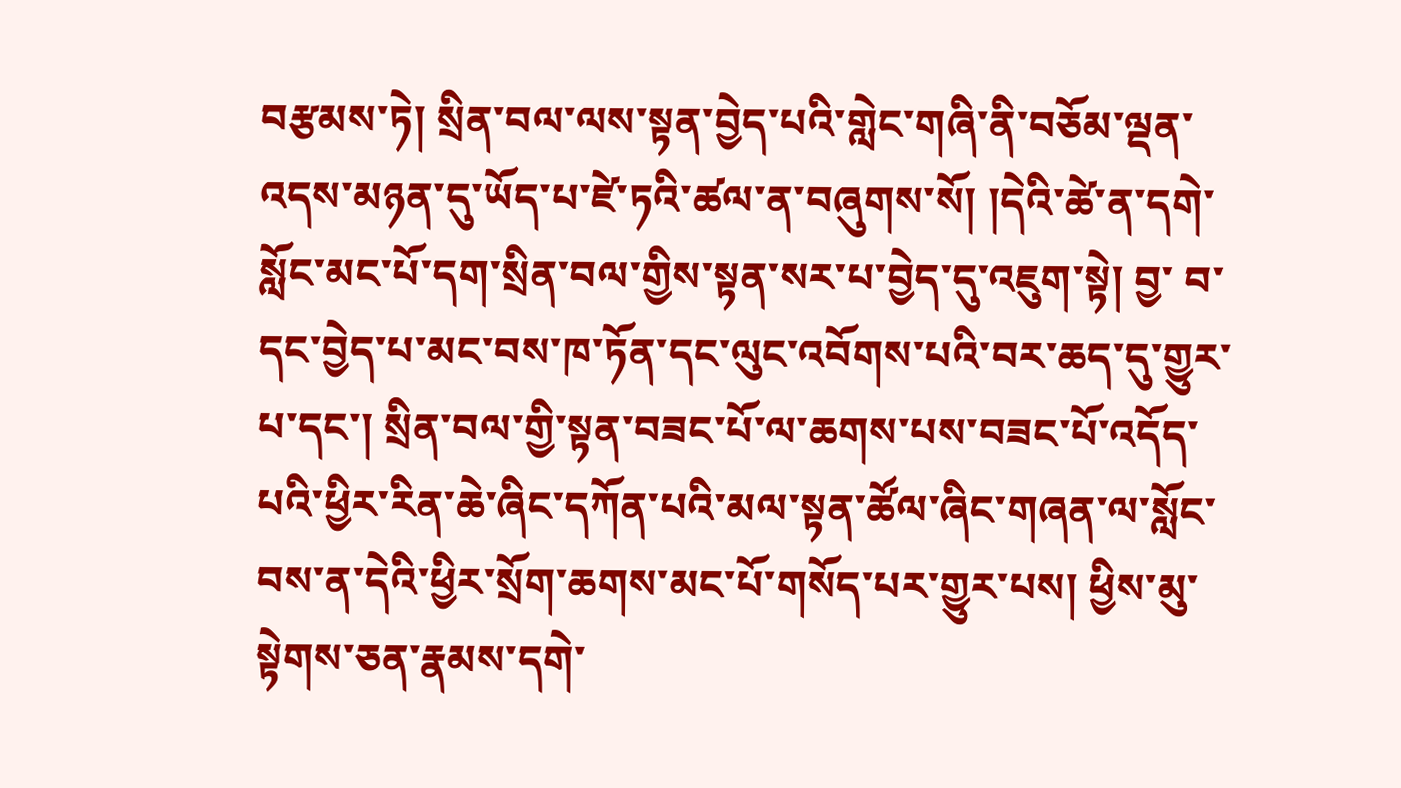བརྩམས་ཏེ། སྲིན་བལ་ལས་སྟན་བྱེད་པའི་གླེང་གཞི་ནི་བཅོམ་ལྡན་འདས་མཉན་དུ་ཡོད་པ་ཛེ་ཏའི་ཚལ་ན་བཞུགས་སོ། །དེའི་ཚེ་ན་དགེ་སློང་མང་པོ་དག་སྲིན་བལ་གྱིས་སྟན་སར་པ་བྱེད་དུ་འཇུག་སྟེ། བྱ་ བ་དང་བྱེད་པ་མང་བས་ཁ་ཏོན་དང་ལུང་འབོགས་པའི་བར་ཆད་དུ་གྱུར་པ་དང་། སྲིན་བལ་གྱི་སྟན་བཟང་པོ་ལ་ཆགས་པས་བཟང་པོ་འདོད་པའི་ཕྱིར་རིན་ཆེ་ཞིང་དཀོན་པའི་མལ་སྟན་ཚོལ་ཞིང་གཞན་ལ་སློང་བས་ན་དེའི་ཕྱིར་སྲོག་ཆགས་མང་པོ་གསོད་པར་གྱུར་པས། ཕྱིས་མུ་སྟེགས་ཅན་རྣམས་དགེ་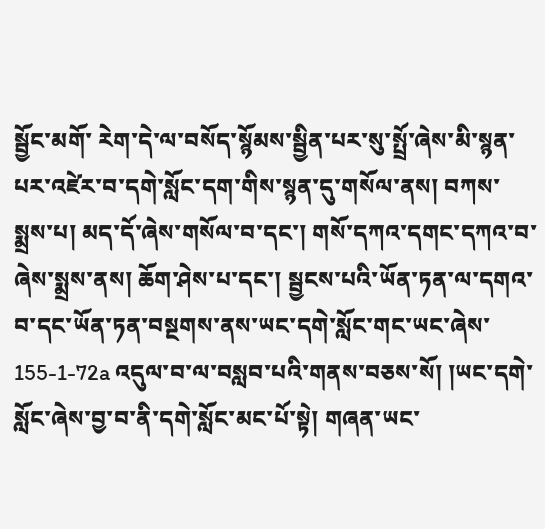སྦྱོང་མགོ་ རེག་དེ་ལ་བསོད་སྙོམས་སྦྱིན་པར་སུ་སྤྲོ་ཞེས་མི་སྙན་པར་འཛེར་བ་དགེ་སློང་དག་གིས་སྙན་དུ་གསོལ་ནས། བཀས་སྨྲས་པ། མད་དོ་ཞེས་གསོལ་བ་དང་། གསོ་དཀའ་དགང་དཀའ་བ་ཞེས་སྨྲས་ནས། ཆོག་ཤེས་པ་དང་། སྦྱངས་པའི་ཡོན་ཏན་ལ་དགའ་བ་དང་ཡོན་ཏན་བསྔགས་ནས་ཡང་དགེ་སློང་གང་ཡང་ཞེས་ 155-1-72a འདུལ་བ་ལ་བསླབ་པའི་གནས་བཅས་སོ། །ཡང་དགེ་སློང་ཞེས་བྱ་བ་ནི་དགེ་སློང་མང་པོ་སྟེ། གཞན་ཡང་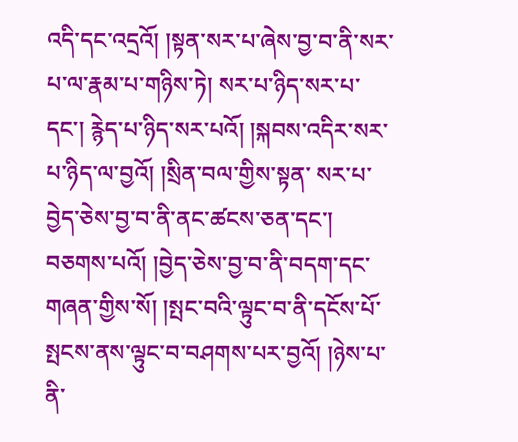འདི་དང་འདྲའོ། །སྟན་སར་པ་ཞེས་བྱ་བ་ནི་སར་པ་ལ་རྣམ་པ་གཉིས་ཏེ། སར་པ་ཉིད་སར་པ་དང་། རྙེད་པ་ཉིད་སར་པའོ། །སྐབས་འདིར་སར་པ་ཉིད་ལ་བྱའོ། །སྲིན་བལ་གྱིས་སྟན་ སར་པ་བྱེད་ཅེས་བྱ་བ་ནི་ནང་ཚངས་ཅན་དང་། བཅགས་པའོ། །བྱེད་ཅེས་བྱ་བ་ནི་བདག་དང་གཞན་གྱིས་སོ། །སྤང་བའི་ལྟུང་བ་ནི་དངོས་པོ་སྤངས་ནས་ལྟུང་བ་བཤགས་པར་བྱའོ། །ཉེས་པ་ནི་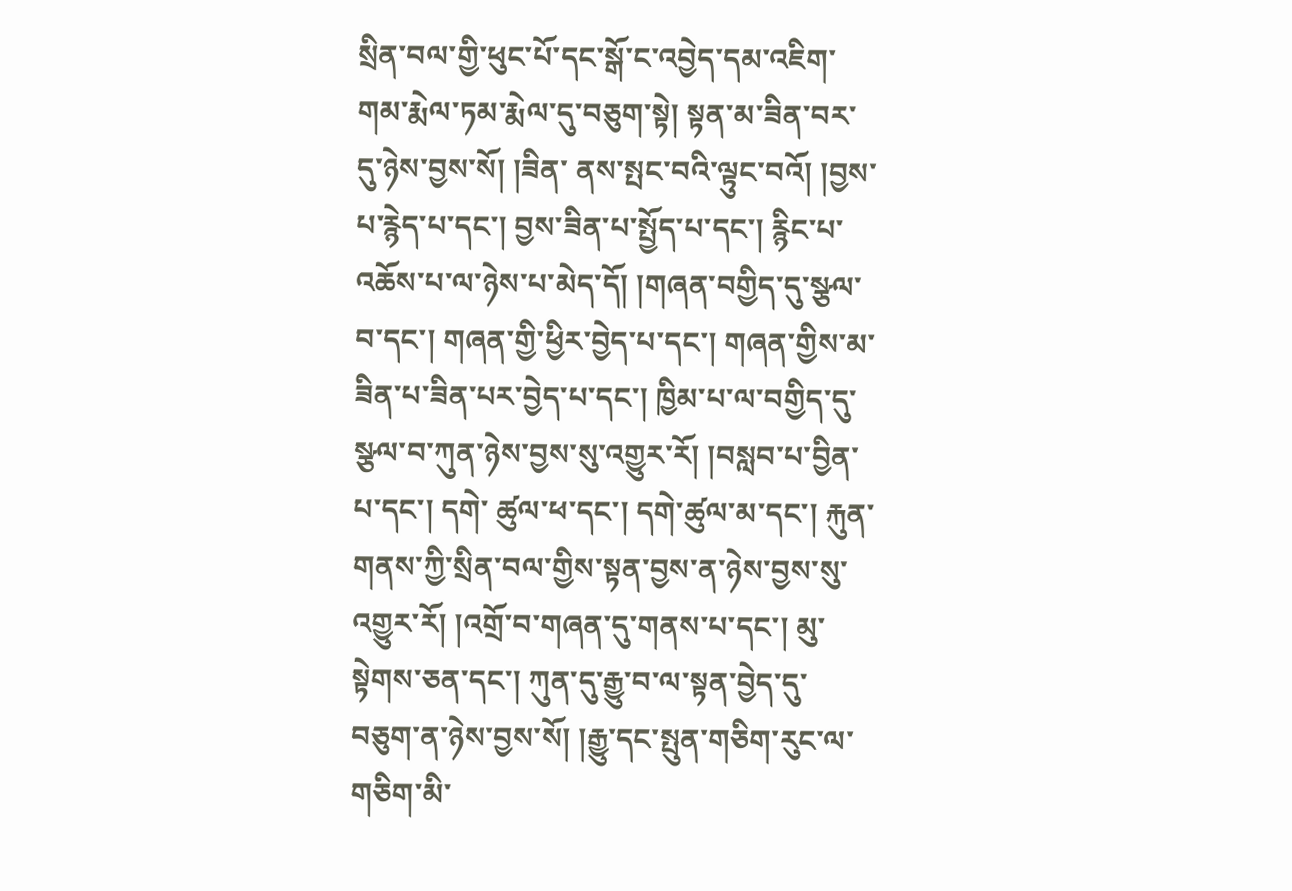སྲིན་བལ་གྱི་ཕུང་པོ་དང་སྒོ་ང་འབྱེད་དམ་འཇིག་གམ་རྨེལ་ཏམ་རྨེལ་དུ་བཅུག་སྟེ། སྟན་མ་ཟིན་བར་དུ་ཉེས་བྱས་སོ། །ཟིན་ ནས་སྤང་བའི་ལྟུང་བའོ། །བྱས་པ་རྙེད་པ་དང་། བྱས་ཟིན་པ་སྤྱོད་པ་དང་། རྙིང་པ་འཆོས་པ་ལ་ཉེས་པ་མེད་དོ། །གཞན་བགྱིད་དུ་སྩལ་བ་དང་། གཞན་གྱི་ཕྱིར་བྱེད་པ་དང་། གཞན་གྱིས་མ་ཟིན་པ་ཟིན་པར་བྱེད་པ་དང་། ཁྱིམ་པ་ལ་བགྱིད་དུ་སྩལ་བ་ཀུན་ཉེས་བྱས་སུ་འགྱུར་རོ། །བསླབ་པ་བྱིན་པ་དང་། དགེ་ ཚུལ་ཕ་དང་། དགེ་ཚུལ་མ་དང་། རྐུན་གནས་ཀྱི་སྲིན་བལ་གྱིས་སྟན་བྱས་ན་ཉེས་བྱས་སུ་འགྱུར་རོ། །འགྲོ་བ་གཞན་དུ་གནས་པ་དང་། མུ་སྟེགས་ཅན་དང་། ཀུན་དུ་རྒྱུ་བ་ལ་སྟན་བྱེད་དུ་བཅུག་ན་ཉེས་བྱས་སོ། །རྒྱུ་དང་སྤུན་གཅིག་རུང་ལ་གཅིག་མི་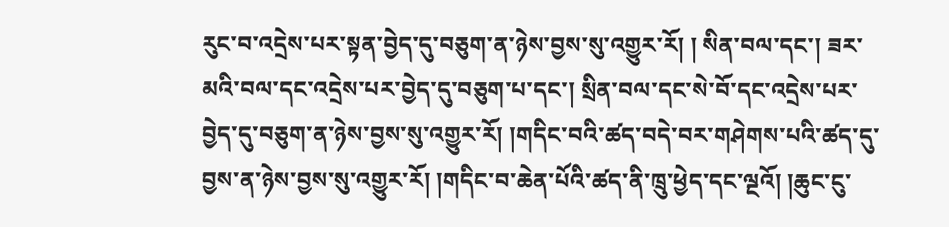རུང་བ་འདྲེས་པར་སྟན་བྱེད་དུ་བཅུག་ན་ཉེས་བྱས་སུ་འགྱུར་རོ། ། སིན་བལ་དང་། ཟར་མའི་བལ་དང་འདྲེས་པར་བྱེད་དུ་བཅུག་པ་དང་། སྲིན་བལ་དང་སེ་བོ་དང་འདྲེས་པར་བྱེད་དུ་བཅུག་ན་ཉེས་བྱས་སུ་འགྱུར་རོ། །གདིང་བའི་ཚད་བདེ་བར་གཤེགས་པའི་ཚད་དུ་བྱས་ན་ཉེས་བྱས་སུ་འགྱུར་རོ། །གདིང་བ་ཆེན་པོའི་ཚད་ནི་ཁྲུ་ཕྱེད་དང་ལྔའོ། །ཆུང་ངུ་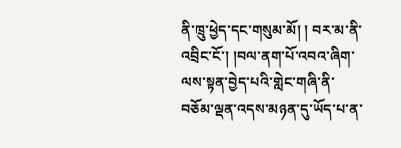ནི་ཁྲུ་ཕྱེད་དང་གསུམ་མོ། ། བར་མ་ནི་འབྲིང་ངོ་། །བལ་ནག་པོ་འབའ་ཞིག་ལས་སྟན་བྱེད་པའི་གླེང་གཞི་ནི་བཅོམ་ལྡན་འདས་མཉན་དུ་ཡོད་པ་ན་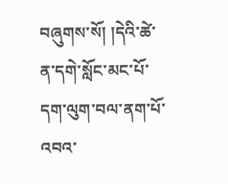བཞུགས་སོ། །དེའི་ཚེ་ན་དགེ་སློང་མང་པོ་དག་ལུག་བལ་ནག་པོ་འབའ་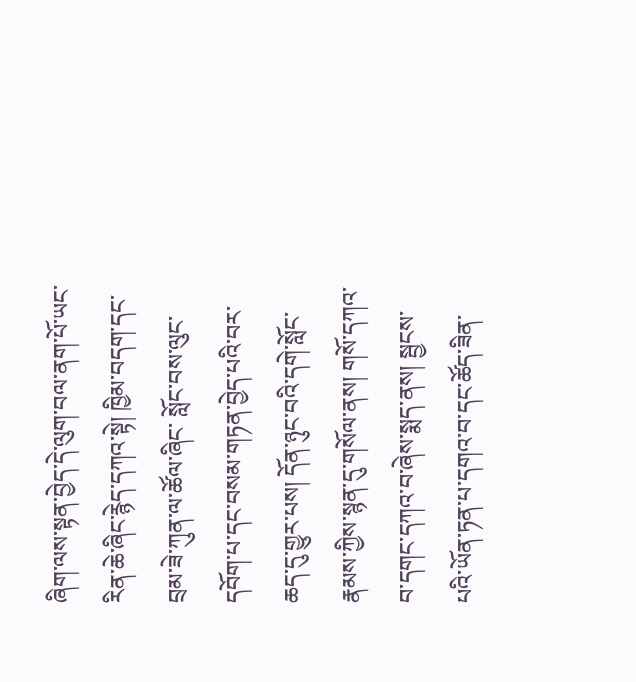ཞིག་ལས་སྟན་བྱེད་དེ་ལུག་བལ་ནག་པོ་ཡང་རིན་ཆེ་ཞིང་རྙེད་དཀའ་སྟེ། ཁྱིམ་བདག་དང་བྲམ་ཟེ་ཀུན་ལ་ཚོལ་ཞིང་ སློང་བས་ལུང་དབོག་པ་དང་བསམ་གཏན་བྱེད་པའི་བར་ཆད་དུ་གྱུར་པས། དོན་ཉུང་བའི་དགེ་སློང་རྣམས་ཀྱིས་སྙན་དུ་གསོལ་ནས། གསོ་དཀའ་བ་དགང་དཀའ་བ་ཞེས་སྨད་ནས། སྦྱངས་པའི་ཡོན་ཏན་པ་དགའ་བ་དང་ཚོད་ཟིན་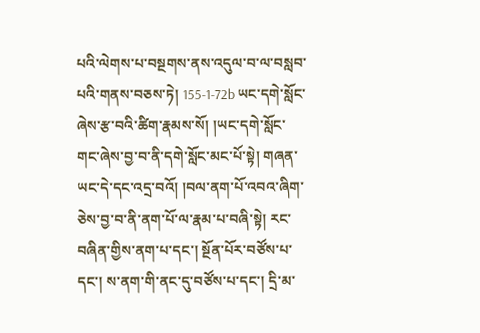པའི་ལེགས་པ་བསྔགས་ནས་འདུལ་བ་ལ་བསླབ་པའི་གནས་བཅས་ཏེ། 155-1-72b ཡང་དགེ་སློང་ཞེས་རྩ་བའི་ཚིག་རྣམས་སོ། །ཡང་དགེ་སློང་གང་ཞེས་བྱ་བ་ནི་དགེ་སློང་མང་པོ་སྟེ། གཞན་ཡང་དེ་དང་འདྲ་བའོ། །བལ་ནག་པོ་འབའ་ཞིག་ཅེས་བྱ་བ་ནི་ནག་པོ་ལ་རྣམ་པ་བཞི་སྟེ། རང་བཞིན་གྱིས་ནག་པ་དང་། སྔོན་པོར་བཙོས་པ་དང་། ས་ནག་གི་ནང་དུ་བཙོས་པ་དང་། དྲི་མ་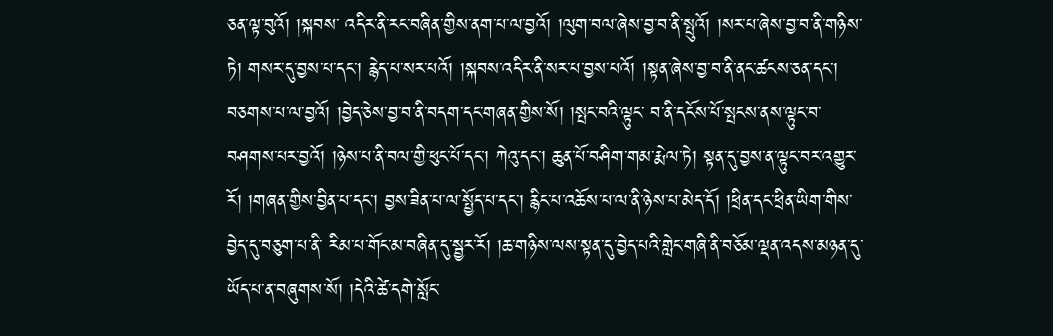ཅན་ལྟ་བུའོ། །སྐབས་ འདིར་ནི་རང་བཞིན་གྱིས་ནག་པ་ལ་བྱའོ། །ལུག་བལ་ཞེས་བྱ་བ་ནི་སྤུའོ། །སར་པ་ཞེས་བྱ་བ་ནི་གཉིས་ཏེ། གསར་དུ་བྱས་པ་དང་། རྙེད་པ་སར་པའོ། །སྐབས་འདིར་ནི་སར་པ་བྱས་པའོ། །སྟན་ཞེས་བྱ་བ་ནི་ནང་ཚངས་ཅན་དང་། བཅགས་པ་ལ་བྱའོ། །བྱེད་ཅེས་བྱ་བ་ནི་བདག་དང་གཞན་གྱིས་སོ། །སྤང་བའི་ལྟུང་ བ་ནི་དངོས་པོ་སྤངས་ནས་ལྟུང་བ་བཤགས་པར་བྱའོ། །ཉེས་པ་ནི་བལ་གྱི་ཕུང་པོ་དང་། ཀེའུ་དང་། ཆུན་པོ་བཤིག་གམ་རྨེལ་ཏེ། སྟན་དུ་བྱས་ན་ལྟུང་བར་འགྱུར་རོ། །གཞན་གྱིས་བྱིན་པ་དང་། བྱས་ཟིན་པ་ལ་སྤྱོད་པ་དང་། རྙིང་པ་འཆོས་པ་ལ་ནི་ཉེས་པ་མེད་དོ། །ཕྲིན་དང་ཕྲིན་ཡིག་གིས་བྱེད་དུ་བཅུག་པ་ནི་ རིམ་པ་གོང་མ་བཞིན་དུ་སྦྱར་རོ། །ཆ་གཉིས་ལས་སྟན་དུ་བྱེད་པའི་གླེང་གཞི་ནི་བཅོམ་ལྡན་འདས་མཉན་དུ་ཡོད་པ་ན་བཞུགས་སོ། །དེའི་ཚེ་དགེ་སློང་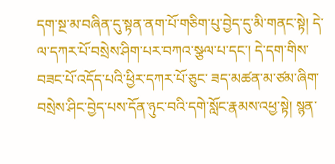དག་སྔ་མ་བཞིན་དུ་སྟན་ནག་པོ་གཅིག་པུ་བྱེད་དུ་མི་གནང་སྟེ། དེ་ལ་དཀར་པོ་བསྲེས་ཤིག་པར་བཀའ་སྩལ་པ་དང་། དེ་དག་གིས་བཟང་པོ་འདོད་པའི་ཕྱིར་དཀར་པོ་ཅུང་ ཟད་མཚན་མ་ཙམ་ཞིག་བསྲེས་ཤིང་བྱེད་པས་དོན་ཉུང་བའི་དགེ་སློང་རྣམས་འཕྱ་སྟེ། སྙན་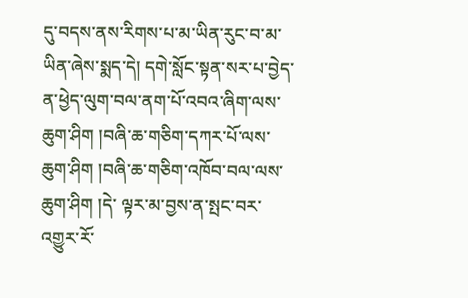དུ་བདས་ནས་རིགས་པ་མ་ཡིན་རུང་བ་མ་ཡིན་ཞེས་སྨད་དེ། དགེ་སློང་སྟན་སར་པ་བྱེད་ན་ཕྱེད་ལུག་བལ་ནག་པོ་འབའ་ཞིག་ལས་ཆུག་ཤིག །བཞི་ཆ་གཅིག་དཀར་པོ་ལས་ཆུག་ཤིག །བཞི་ཆ་གཅིག་འཁོབ་བལ་ལས་ཆུག་ཤིག །དེ་ ལྟར་མ་བྱས་ན་སྤང་བར་འགྱུར་རོ་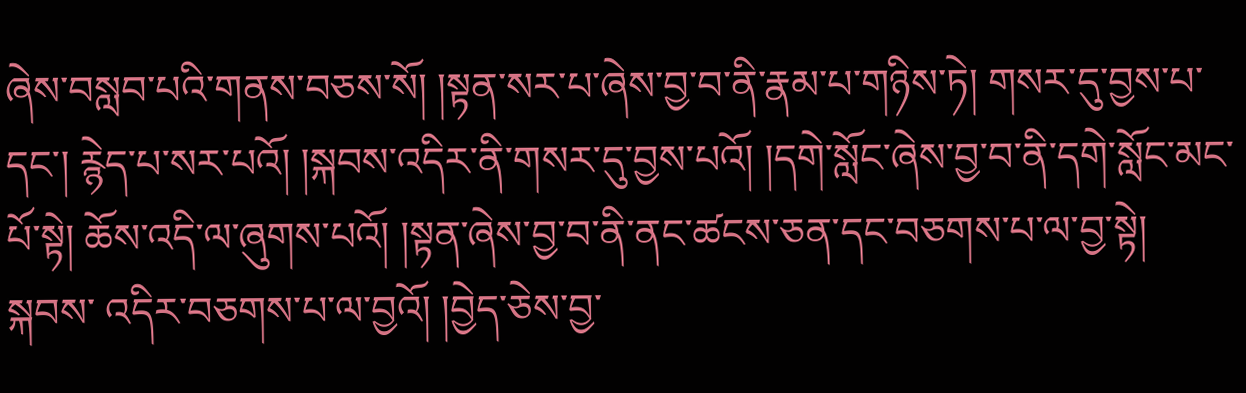ཞེས་བསླབ་པའི་གནས་བཅས་སོ། །སྟན་སར་པ་ཞེས་བྱ་བ་ནི་རྣམ་པ་གཉིས་ཏེ། གསར་དུ་བྱས་པ་དང་། རྙེད་པ་སར་པའོ། །སྐབས་འདིར་ནི་གསར་དུ་བྱས་པའོ། །དགེ་སློང་ཞེས་བྱ་བ་ནི་དགེ་སློང་མང་པོ་སྟེ། ཆོས་འདི་ལ་ཞུགས་པའོ། །སྟན་ཞེས་བྱ་བ་ནི་ནང་ཚངས་ཅན་དང་བཅགས་པ་ལ་བྱ་སྟེ། སྐབས་ འདིར་བཅགས་པ་ལ་བྱའོ། །བྱེད་ཅེས་བྱ་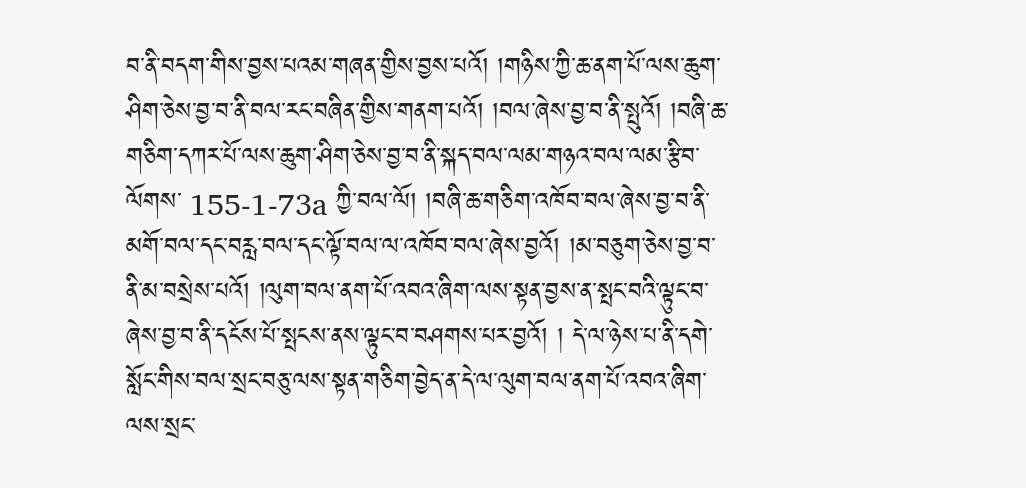བ་ནི་བདག་གིས་བྱས་པའམ་གཞན་གྱིས་བྱས་པའོ། །གཉིས་ཀྱི་ཆ་ནག་པོ་ལས་ཆུག་ཤིག་ཅེས་བྱ་བ་ནི་བལ་རང་བཞིན་གྱིས་གནག་པའོ། །བལ་ཞེས་བྱ་བ་ནི་སྤུའོ། །བཞི་ཆ་གཅིག་དཀར་པོ་ལས་ཆུག་ཤིག་ཅེས་བྱ་བ་ནི་སྐད་བལ་ལམ་གཉའ་བལ་ལམ་རྩིབ་ལོགས་ 155-1-73a ཀྱི་བལ་ལོ། །བཞི་ཆ་གཅིག་འཁོབ་བལ་ཞེས་བྱ་བ་ནི་མགོ་བལ་དང་བརླ་བལ་དང་ལྟོ་བལ་ལ་འཁོབ་བལ་ཞེས་བྱའོ། །མ་བཅུག་ཅེས་བྱ་བ་ནི་མ་བསྲེས་པའོ། །ལུག་བལ་ནག་པོ་འབའ་ཞིག་ལས་སྟན་བྱས་ན་སྤང་བའི་ལྟུང་བ་ཞེས་བྱ་བ་ནི་དངོས་པོ་སྤངས་ནས་ལྟུང་བ་བཤགས་པར་བྱའོ། ། དེ་ལ་ཉེས་པ་ནི་དགེ་སློང་གིས་བལ་སྲང་བཅུ་ལས་སྟན་གཅིག་བྱེད་ན་དེ་ལ་ལུག་བལ་ནག་པོ་འབའ་ཞིག་ལས་སྲང་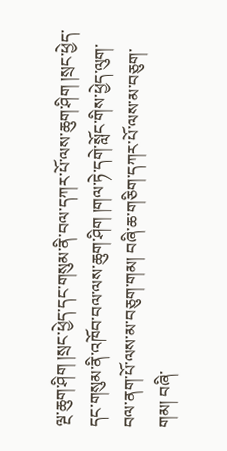ལྔ་ཆུག་ཤིག །སྲང་ཕྱེད་དང་གསུམ་ནི་བལ་དཀར་པོ་ལས་ཆུག་ཤིག །སྲང་ཕྱེད་དང་གསུམ་ནི་འཁོབ་བལ་ལས་ཆུག་ཤིག །གལ་ཏེ་དགེ་སློང་གིས་ཕྱེད་ལུག་བལ་ནག་པོ་ལས་མ་བཅུག་གམ། བཞི་ཆ་གཅིག་དཀར་པོ་ལས་མ་བཅུག་གམ། བཞི་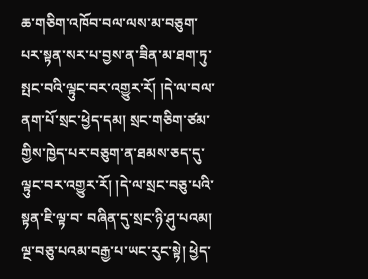ཆ་གཅིག་འཁོབ་བལ་ལས་མ་བཅུག་པར་སྟན་སར་པ་བྱས་ན་ཟིན་མ་ཐག་ཏུ་སྤང་བའི་ལྟུང་བར་འགྱུར་རོ། །དེ་ལ་བལ་ནག་པོ་སྲང་ཕྱེད་དམ། སྲང་གཅིག་ཙམ་གྱིས་ཁྱེད་པར་བཅུག་ན་ཐམས་ཅད་དུ་ལྟུང་བར་འགྱུར་རོ། །དེ་ལ་སྲང་བཅུ་པའི་སྟན་ཇི་ལྟ་བ་ བཞིན་དུ་སྲང་ཉི་ཤུ་པའམ། ལྔ་བཅུ་པའམ་བརྒྱ་པ་ཡང་རུང་སྟེ། ཕྱེད་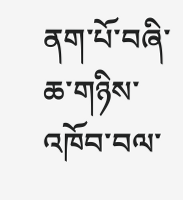ནག་པོ་བཞི་ཆ་གཉིས་འཁོབ་བལ་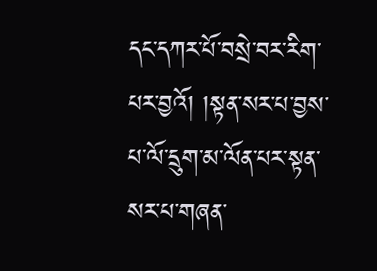དང་དཀར་པོ་བསྲེ་བར་རིག་པར་བྱའོ། །སྟན་སར་པ་བྱས་པ་ལོ་དྲུག་མ་ལོན་པར་སྟན་སར་པ་གཞན་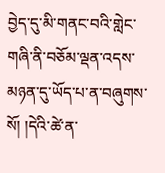བྱེད་དུ་མི་གནང་བའི་གླེང་གཞི་ནི་བཅོམ་ལྡན་འདས་མཉན་དུ་ཡོད་པ་ན་བཞུགས་སོ། །དེའི་ཚེ་ན་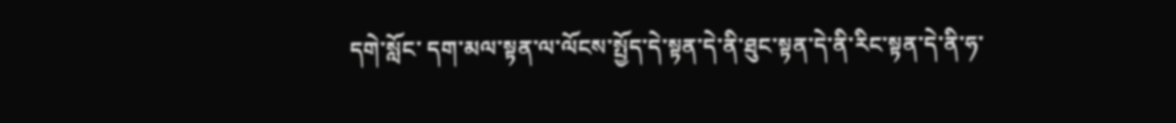དགེ་སློང་ དག་མལ་སྟན་ལ་ལོངས་སྤྱོད་དེ་སྟན་དེ་ནི་ཐུང་སྟན་དེ་ནི་རིང་སྟན་དེ་ནི་ཧ་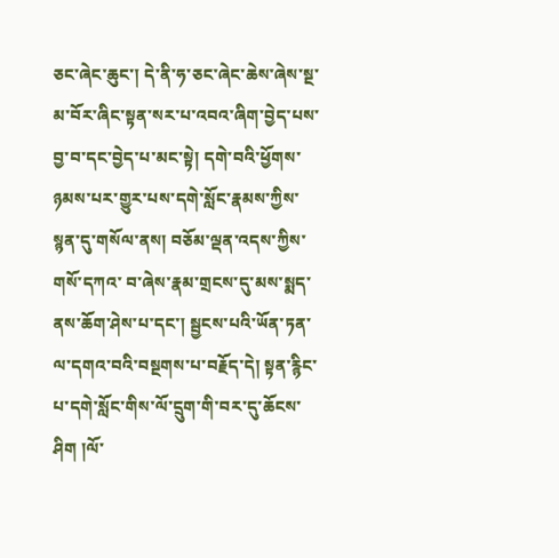ཅང་ཞེང་ཆུང་། དེ་ནི་ཧ་ཅང་ཞེང་ཆེས་ཞེས་སྔ་མ་བོར་ཞིང་སྟན་སར་པ་འབའ་ཞིག་བྱེད་པས་བྱ་བ་དང་བྱེད་པ་མང་སྟེ། དགེ་བའི་ཕྱོགས་ཉམས་པར་གྱུར་པས་དགེ་སློང་རྣམས་ཀྱིས་སྙན་དུ་གསོལ་ནས། བཅོམ་ལྡན་འདས་ཀྱིས་གསོ་དཀའ་ བ་ཞེས་རྣམ་གྲངས་དུ་མས་སྨད་ནས་ཆོག་ཤེས་པ་དང་། སྦྱངས་པའི་ཡོན་ཏན་ལ་དགའ་བའི་བསྔགས་པ་བརྗོད་དེ། སྟན་རྙིང་པ་དགེ་སློང་གིས་ལོ་དྲུག་གི་བར་དུ་ཆོངས་ཤིག །ལོ་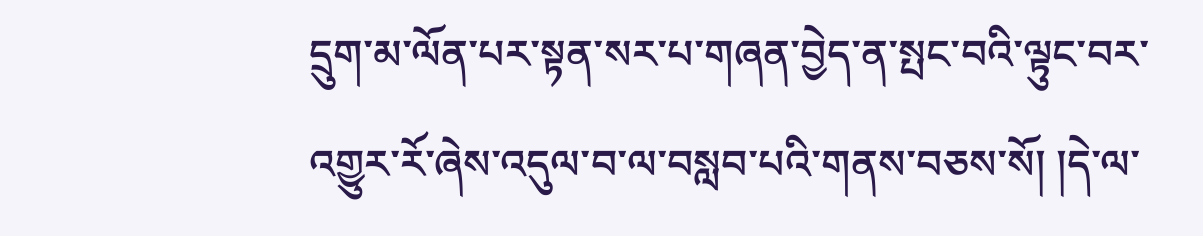དྲུག་མ་ལོན་པར་སྟན་སར་པ་གཞན་བྱེད་ན་སྤང་བའི་ལྟུང་བར་འགྱུར་རོ་ཞེས་འདུལ་བ་ལ་བསླབ་པའི་གནས་བཅས་སོ། །དེ་ལ་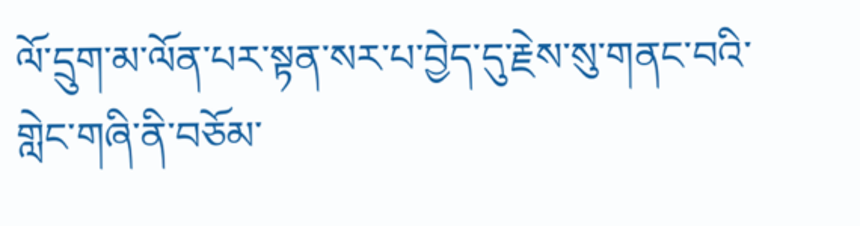ལོ་དྲུག་མ་ལོན་པར་སྟན་སར་པ་བྱེད་དུ་རྗེས་སུ་གནང་བའི་གླེང་གཞི་ནི་བཅོམ་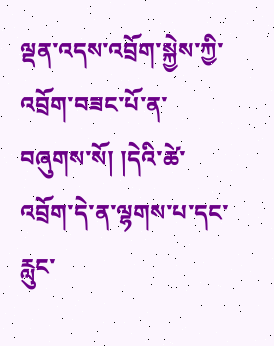ལྡན་འདས་འབྲོག་སྐྱེས་ཀྱི་འབྲོག་བཟང་པོ་ན་བཞུགས་སོ། །དེའི་ཚེ་འབྲོག་དེ་ན་ལྷགས་པ་དང་རླུང་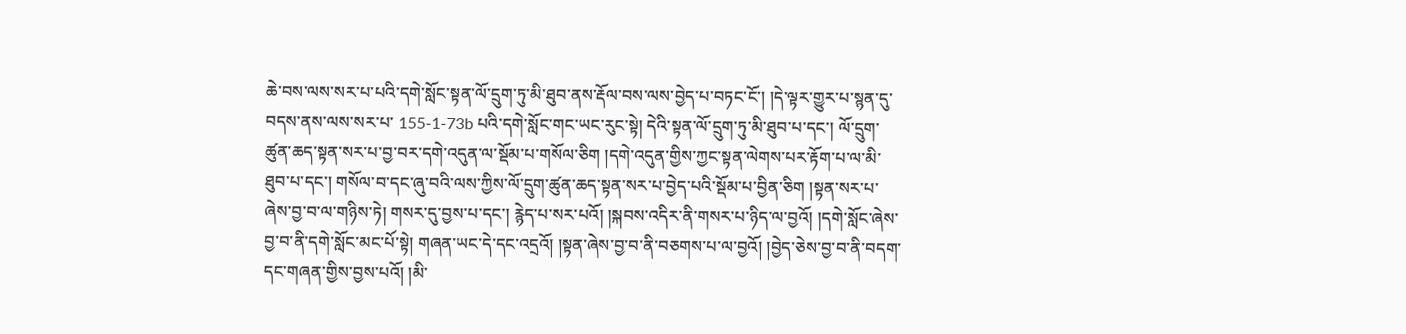ཆེ་བས་ལས་སར་པ་པའི་དགེ་སློང་སྟན་ལོ་དྲུག་ཏུ་མི་ཐུབ་ནས་རྡོལ་བས་ལས་བྱེད་པ་བཏང་ངོ་། །དེ་ལྟར་གྱུར་པ་སྙན་དུ་བདས་ནས་ལས་སར་པ་ 155-1-73b པའི་དགེ་སློང་གང་ཡང་རུང་སྟེ། དེའི་སྟན་ལོ་དྲུག་ཏུ་མི་ཐུབ་པ་དང་། ལོ་དྲུག་ཚུན་ཆད་སྟན་སར་པ་བྱ་བར་དགེ་འདུན་ལ་སྡོམ་པ་གསོལ་ཅིག །དགེ་འདུན་གྱིས་ཀྱང་སྟན་ལེགས་པར་རྟོག་པ་ལ་མི་ཐུབ་པ་དང་། གསོལ་བ་དང་ཞུ་བའི་ལས་ཀྱིས་ལོ་དྲུག་ཚུན་ཆད་སྟན་སར་པ་བྱེད་པའི་སྡོམ་པ་བྱིན་ཅིག །སྟན་སར་པ་ ཞེས་བྱ་བ་ལ་གཉིས་ཏེ། གསར་དུ་བྱས་པ་དང་། རྙེད་པ་སར་པའོ། །སྐབས་འདིར་ནི་གསར་པ་ཉིད་ལ་བྱའོ། །དགེ་སློང་ཞེས་བྱ་བ་ནི་དགེ་སློང་མང་པོ་སྟེ། གཞན་ཡང་དེ་དང་འདྲའོ། །སྟན་ཞེས་བྱ་བ་ནི་བཅགས་པ་ལ་བྱའོ། །བྱེད་ཅེས་བྱ་བ་ནི་བདག་དང་གཞན་གྱིས་བྱས་པའོ། །མི་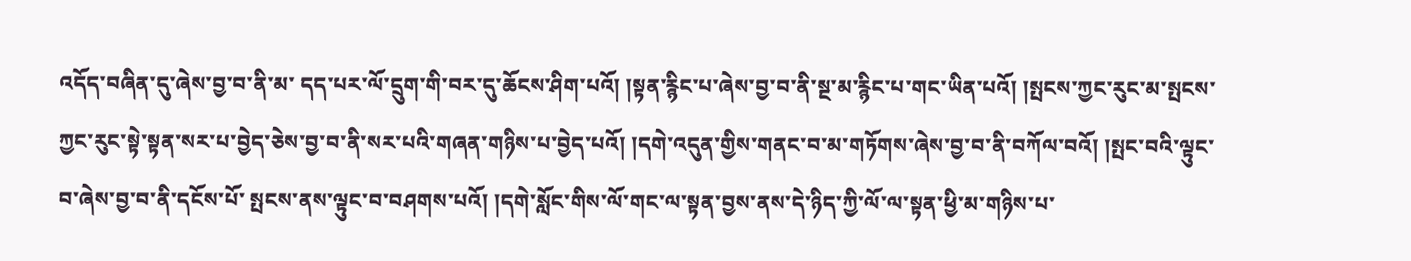འདོད་བཞིན་དུ་ཞེས་བྱ་བ་ནི་མ་ དད་པར་ལོ་དྲུག་གི་བར་དུ་ཆོངས་ཤིག་པའོ། །སྟན་རྙིང་པ་ཞེས་བྱ་བ་ནི་སྔ་མ་རྙིང་པ་གང་ཡིན་པའོ། །སྤངས་ཀྱང་རུང་མ་སྤངས་ཀྱང་རུང་སྟེ་སྟན་སར་པ་བྱེད་ཅེས་བྱ་བ་ནི་སར་པའི་གཞན་གཉིས་པ་བྱེད་པའོ། །དགེ་འདུན་གྱིས་གནང་བ་མ་གཏོགས་ཞེས་བྱ་བ་ནི་བཀོལ་བའོ། །སྤང་བའི་ལྟུང་བ་ཞེས་བྱ་བ་ནི་དངོས་པོ་ སྤངས་ནས་ལྟུང་བ་བཤགས་པའོ། །དགེ་སློང་གིས་ལོ་གང་ལ་སྟན་བྱས་ནས་དེ་ཉིད་ཀྱི་ལོ་ལ་སྟན་ཕྱི་མ་གཉིས་པ་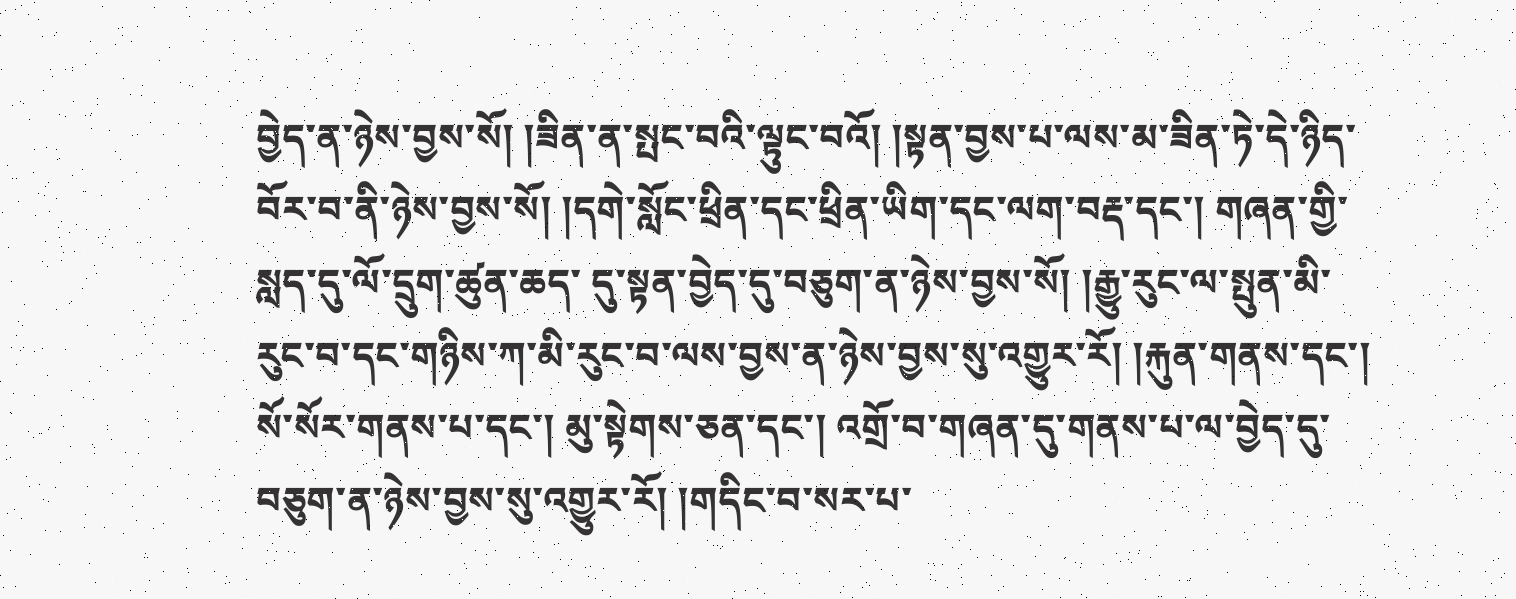བྱེད་ན་ཉེས་བྱས་སོ། །ཟིན་ན་སྤང་བའི་ལྟུང་བའོ། །སྟན་བྱས་པ་ལས་མ་ཟིན་ཏེ་དེ་ཉིད་བོར་བ་ནི་ཉེས་བྱས་སོ། །དགེ་སློང་ཕྲིན་དང་ཕྲིན་ཡིག་དང་ལག་བརྡ་དང་། གཞན་གྱི་སླད་དུ་ལོ་དྲུག་ཚུན་ཆད་ དུ་སྟན་བྱེད་དུ་བཅུག་ན་ཉེས་བྱས་སོ། །རྒྱུ་རུང་ལ་སྤུན་མི་རུང་བ་དང་གཉིས་ཀ་མི་རུང་བ་ལས་བྱས་ན་ཉེས་བྱས་སུ་འགྱུར་རོ། །རྐུན་གནས་དང་། སོ་སོར་གནས་པ་དང་། མུ་སྟེགས་ཅན་དང་། འགྲོ་བ་གཞན་དུ་གནས་པ་ལ་བྱེད་དུ་བཅུག་ན་ཉེས་བྱས་སུ་འགྱུར་རོ། །གདིང་བ་སར་པ་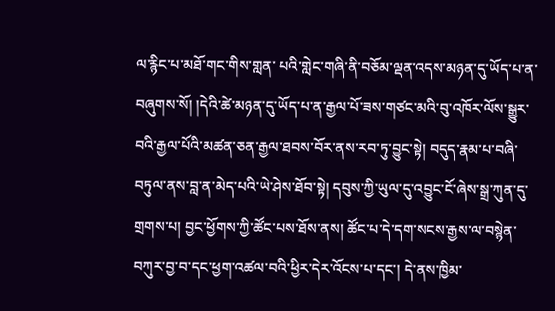ལ་རྙིང་པ་མཐོ་གང་གིས་གླན་ པའི་གླེང་གཞི་ནི་བཅོམ་ལྡན་འདས་མཉན་དུ་ཡོད་པ་ན་བཞུགས་སོ། །དེའི་ཚེ་མཉན་དུ་ཡོད་པ་ན་རྒྱལ་པོ་ཟས་གཙང་མའི་བུ་འཁོར་ལོས་སྒྱུར་བའི་རྒྱལ་པོའི་མཚན་ཅན་རྒྱལ་ཐབས་བོར་ནས་རབ་ཏུ་བྱུང་སྟེ། བདུད་རྣམ་པ་བཞི་བཏུལ་ནས་བླ་ན་མེད་པའི་ཡེ་ཤེས་ཐོབ་སྟེ། དབུས་ཀྱི་ཡུལ་དུ་འབྱུང་ངོ་ཞེས་སྒྲ་ཀུན་དུ་ གྲགས་པ། བྱང་ཕྱོགས་ཀྱི་ཚོང་པས་ཐོས་ནས། ཚོང་པ་དེ་དག་སངས་རྒྱས་ལ་བསྙེན་བཀུར་བྱ་བ་དང་ཕྱག་འཚལ་བའི་ཕྱིར་དེར་འོངས་པ་དང་། དེ་ནས་ཁྱིམ་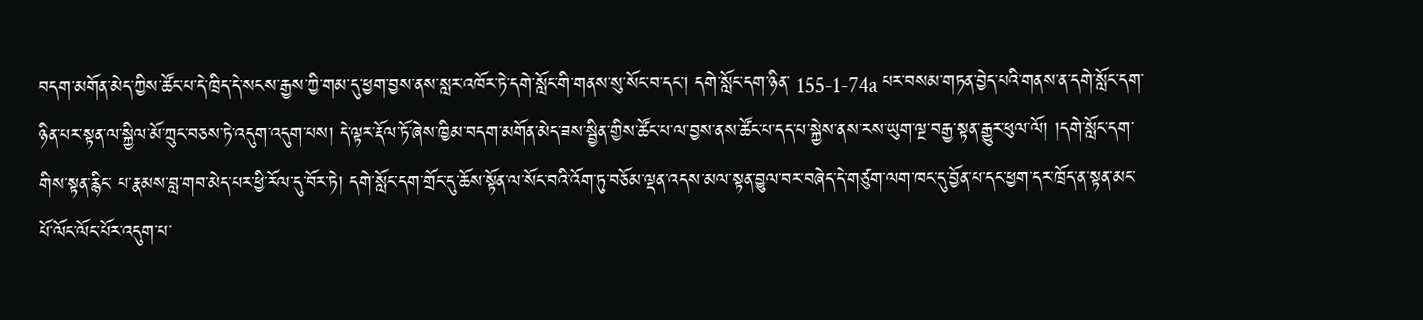བདག་མགོན་མེད་ཀྱིས་ཚོང་པ་དེ་ཁྲིད་དེ་སངས་རྒྱས་ཀྱི་གམ་དུ་ཕྱག་བྱས་ནས་སླར་འཁོར་ཏེ་དགེ་སློང་གི་གནས་སུ་སོང་བ་དང་། དགེ་སློང་དག་ཉིན་ 155-1-74a པར་བསམ་གཏན་བྱེད་པའི་གནས་ན་དགེ་སློང་དག་ཉིན་པར་སྟན་ལ་སྐྱིལ་མོ་ཀྲུང་བཅས་ཏེ་འདུག་འདུག་པས། དེ་ལྟར་རྡོལ་ཏོ་ཞེས་ཁྱིམ་བདག་མགོན་མེད་ཟས་སྦྱིན་གྱིས་ཚོང་པ་ལ་བྱས་ནས་ཚོང་པ་དད་པ་སྐྱེས་ནས་རས་ཡུག་ལྔ་བརྒྱ་སྟན་རྒྱུར་ཕུལ་ལོ། །དགེ་སློང་དག་གིས་སྟན་རྙིང་ པ་རྣམས་བླ་གབ་མེད་པར་ཕྱི་རོལ་དུ་བོར་ཏེ། དགེ་སློང་དག་གྲོང་དུ་ཆོས་སྟོན་ལ་སོང་བའི་འོག་ཏུ་བཅོམ་ལྡན་འདས་མལ་སྟན་བྱུལ་བར་བཞེད་དེ་གཙུག་ལག་ཁང་དུ་བྱོན་པ་དང་ཕྱག་དར་ཁྲོད་ན་སྟན་མང་པོ་ལོང་ལོང་པོར་འདུག་པ་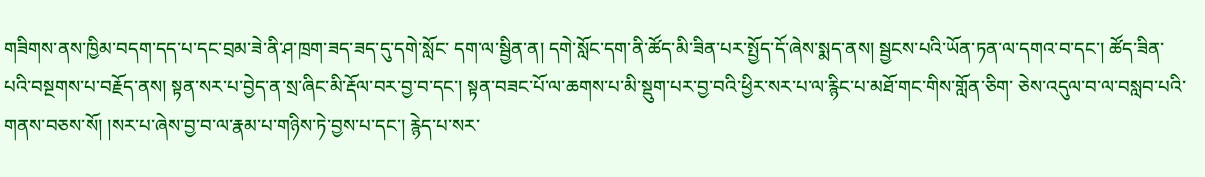གཟིགས་ནས་ཁྱིམ་བདག་དད་པ་དང་བྲམ་ཟེ་ནི་ཤ་ཁྲག་ཟད་ཟད་དུ་དགེ་སློང་ དག་ལ་སྦྱིན་ན། དགེ་སློང་དག་ནི་ཚོད་མི་ཟིན་པར་སྤྱོད་དོ་ཞེས་སྨད་ནས། སྦྱངས་པའི་ཡོན་ཏན་ལ་དགའ་བ་དང་། ཚོད་ཟིན་པའི་བསྔགས་པ་བརྗོད་ནས། སྟན་སར་པ་བྱེད་ན་སྲ་ཞིང་མི་རྡོལ་བར་བྱ་བ་དང་། སྟན་བཟང་པོ་ལ་ཆགས་པ་མི་སྡུག་པར་བྱ་བའི་ཕྱིར་སར་པ་ལ་རྙིང་པ་མཐོ་གང་གིས་གློན་ཅིག་ ཅེས་འདུལ་བ་ལ་བསླབ་པའི་གནས་བཅས་སོ། །སར་པ་ཞེས་བྱ་བ་ལ་རྣམ་པ་གཉིས་ཏེ་བྱས་པ་དང་། རྙེད་པ་སར་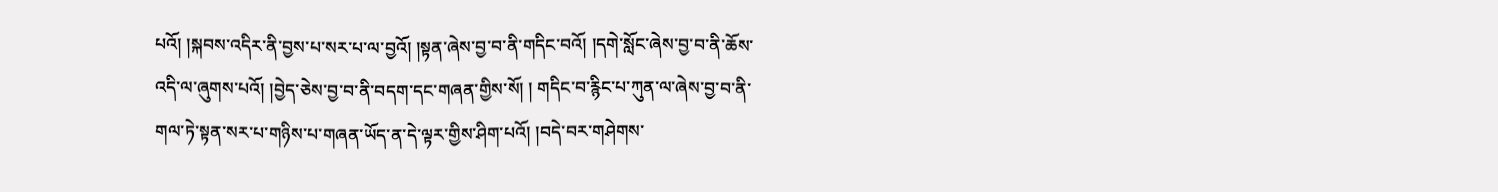པའོ། །སྐབས་འདིར་ནི་བྱས་པ་སར་པ་ལ་བྱའོ། །སྟན་ཞེས་བྱ་བ་ནི་གདིང་བའོ། །དགེ་སློང་ཞེས་བྱ་བ་ནི་ཆོས་འདི་ལ་ཞུགས་པའོ། །བྱེད་ཅེས་བྱ་བ་ནི་བདག་དང་གཞན་གྱིས་སོ། ། གདིང་བ་རྙིང་པ་ཀུན་ལ་ཞེས་བྱ་བ་ནི་གལ་ཏེ་སྟན་སར་པ་གཉིས་པ་གཞན་ཡོད་ན་དེ་ལྟར་གྱིས་ཤིག་པའོ། །བདེ་བར་གཤེགས་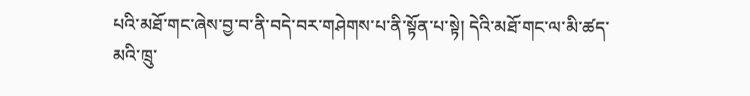པའི་མཐོ་གང་ཞེས་བྱ་བ་ནི་བདེ་བར་གཤེགས་པ་ནི་སྟོན་པ་སྟེ། དེའི་མཐོ་གང་ལ་མི་ཚད་མའི་ཁྲུ་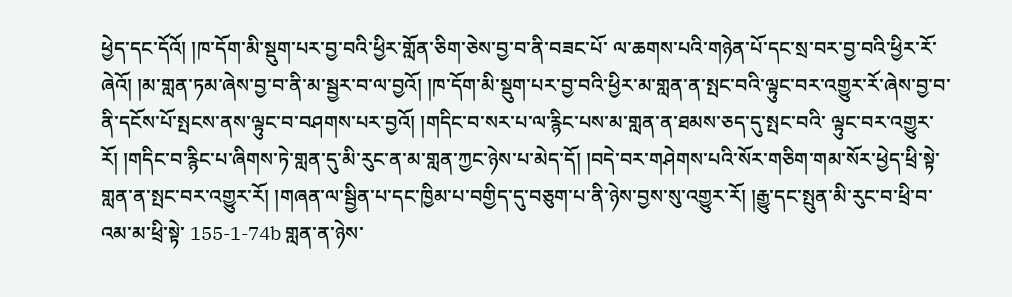ཕྱེད་དང་དོའོ། །ཁ་དོག་མི་སྡུག་པར་བྱ་བའི་ཕྱིར་གློན་ཅིག་ཅེས་བྱ་བ་ནི་བཟང་པོ་ ལ་ཆགས་པའི་གཉེན་པོ་དང་སྲ་བར་བྱ་བའི་ཕྱིར་རོ་ཞེའོ། །མ་གླན་ཏམ་ཞེས་བྱ་བ་ནི་མ་སྦྱར་བ་ལ་བྱའོ། །ཁ་དོག་མི་སྡུག་པར་བྱ་བའི་ཕྱིར་མ་གླན་ན་སྤང་བའི་ལྟུང་བར་འགྱུར་རོ་ཞེས་བྱ་བ་ནི་དངོས་པོ་སྤངས་ནས་ལྟུང་བ་བཤགས་པར་བྱའོ། །གདིང་བ་སར་པ་ལ་རྙིང་པས་མ་གླན་ན་ཐམས་ཅད་དུ་སྤང་བའི་ ལྟུང་བར་འགྱུར་རོ། །གདིང་བ་རྙིང་པ་ཞིགས་ཏེ་གླན་དུ་མི་རུང་ན་མ་གླན་ཀྱང་ཉེས་པ་མེད་དོ། །བདེ་བར་གཤེགས་པའི་སོར་གཅིག་གམ་སོར་ཕྱེད་ཕྲི་སྟེ་གླན་ན་སྤང་བར་འགྱུར་རོ། །གཞན་ལ་སྦྱིན་པ་དང་ཁྱིམ་པ་བགྱིད་དུ་བཅུག་པ་ནི་ཉེས་བྱས་སུ་འགྱུར་རོ། །རྒྱུ་དང་སྤུན་མི་རུང་བ་ཕྲི་བ་འམ་མ་ཕྲི་སྟེ་ 155-1-74b གླན་ན་ཉེས་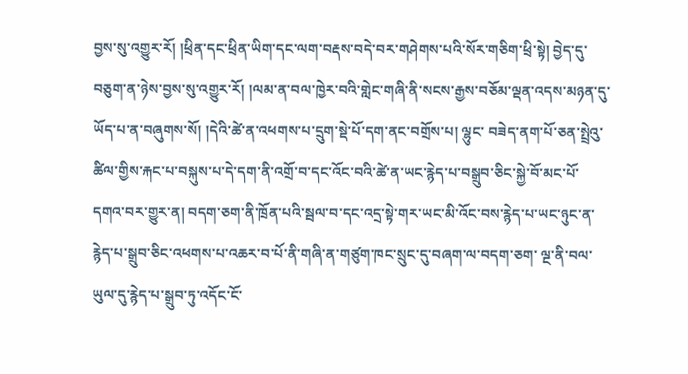བྱས་སུ་འགྱུར་རོ། །ཕྲིན་དང་ཕྲིན་ཡིག་དང་ལག་བརྡས་བདེ་བར་གཤེགས་པའི་སོར་གཅིག་ཕྲི་སྟེ། བྱེད་དུ་བཅུག་ན་ཉེས་བྱས་སུ་འགྱུར་རོ། །ལམ་ན་བལ་ཁྱེར་བའི་གླེང་གཞི་ནི་སངས་རྒྱས་བཅོམ་ལྡན་འདས་མཉན་དུ་ཡོད་པ་ན་བཞུགས་སོ། །དེའི་ཚེ་ན་འཕགས་པ་དྲུག་སྡེ་པོ་དག་ནང་བགྲོས་པ། ལྷུང་ བཟེད་ནག་པོ་ཅན་སྤྲེའུ་ཚིལ་གྱིས་རྐང་པ་བསྐུས་པ་དེ་དག་ནི་འགྲོ་བ་དང་འོང་བའི་ཚེ་ན་ཡང་རྙེད་པ་བསྒྲུབ་ཅིང་སྐྱེ་བོ་མང་པོ་དགའ་བར་གྱུར་ན། བདག་ཅག་ནི་ཁྲོན་པའི་སྦལ་བ་དང་འདྲ་སྟེ་གར་ཡང་མི་འོང་བས་རྙེད་པ་ཡང་ཉུང་ན་རྙེད་པ་སྒྲུབ་ཅིང་འཕགས་པ་འཆར་བ་པོ་ནི་གཞི་ན་གཙུག་ཁང་སྲུང་དུ་བཞག་ལ་བདག་ཅག་ ལྔ་ནི་བལ་ཡུལ་དུ་རྙེད་པ་སྒྲུབ་ཏུ་འདོང་ངོ་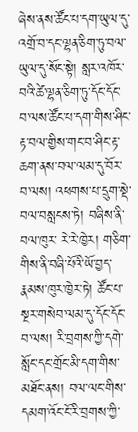ཞེས་ནས་ཚོང་པ་དག་ཡུལ་དུ་འགྲོ་བ་དང་ལྷན་ཅིག་ཏུ་བལ་ཡུལ་དུ་སོང་སྟེ། སླར་འཁོར་བའི་ཚེ་ལྷན་ཅིག་ཏུ་དོང་དོང་བ་ལས་ཚོང་པ་དག་གིས་ཤིང་རྟ་བལ་གྱིས་གང་བ་ཤིང་རྟ་ཆག་ནས་བལ་ལམ་དུ་བོར་བ་ལས། འཕགས་པ་དྲུག་སྡེ་བལ་བསླངས་ཏེ། བཞིས་ནི་བལ་ཁུར་ རེ་རེ་ཁྱེར། གཅིག་གིས་ནི་བཞི་པོའི་ཡོ་བྱད་རྣམས་ཁུར་ཁྱེར་ཏེ། ཚོང་པ་སྔར་གསེབ་ལམ་དུ་དོང་དོང་བ་ལས། རི་བྲགས་ཀྱི་དགེ་སློང་དང་གྲོང་མི་དག་གིས་མཐོང་ནས། བལ་ལང་གིས་དམག་འོང་ངོ་རི་བྲགས་ཀྱི་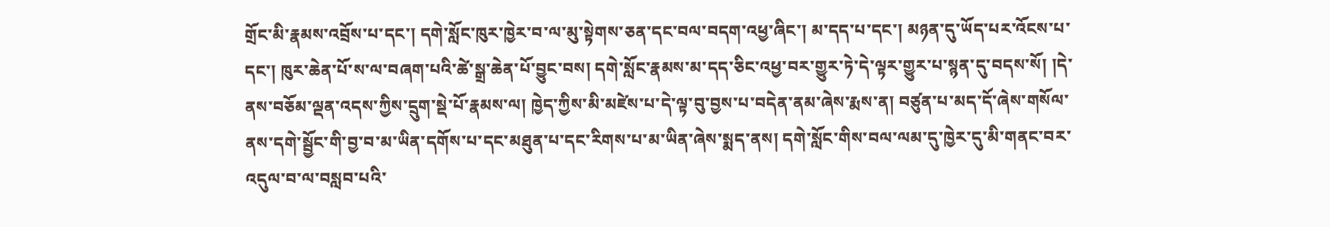གྲོང་མི་རྣམས་འབྲོས་པ་དང་། དགེ་སློང་ཁུར་ཁྱེར་བ་ལ་མུ་སྟེགས་ཅན་དང་བལ་བདག་འཕྱ་ཞིང་། མ་དད་པ་དང་། མཉན་དུ་ཡོད་པར་འོངས་པ་དང་། ཁུར་ཆེན་པོ་ས་ལ་བཞག་པའི་ཚེ་སྒྲ་ཆེན་པོ་བྱུང་བས། དགེ་སློང་རྣམས་མ་དད་ཅིང་འཕྱ་བར་གྱུར་ཏེ་དེ་ལྟར་གྱུར་པ་སྙན་དུ་བདས་སོ། །དེ་ནས་བཅོམ་ལྡན་འདས་ཀྱིས་དྲུག་སྡེ་པོ་རྣམས་ལ། ཁྱེད་ཀྱིས་མི་མཛེས་པ་དེ་ལྟ་བུ་བྱས་པ་བདེན་ནམ་ཞེས་རྨས་ན། བཙུན་པ་མད་དོ་ཞེས་གསོལ་ནས་དགེ་སྦྱོང་གི་བྱ་བ་མ་ཡིན་དགོས་པ་དང་མཐུན་པ་དང་རིགས་པ་མ་ཡིན་ཞེས་སྨད་ནས། དགེ་སློང་གིས་བལ་ལམ་དུ་ཁྱེར་དུ་མི་གནང་བར་འདུལ་བ་ལ་བསླབ་པའི་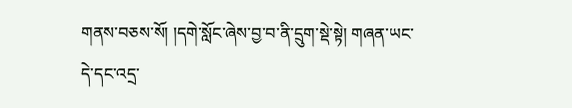གནས་བཅས་སོ། །དགེ་སློང་ཞེས་བྱ་བ་ནི་དྲུག་སྡེ་སྟེ། གཞན་ཡང་དེ་དང་འདྲ་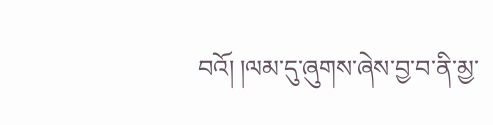བའོ། །ལམ་དུ་ཞུགས་ཞེས་བྱ་བ་ནི་མྱ་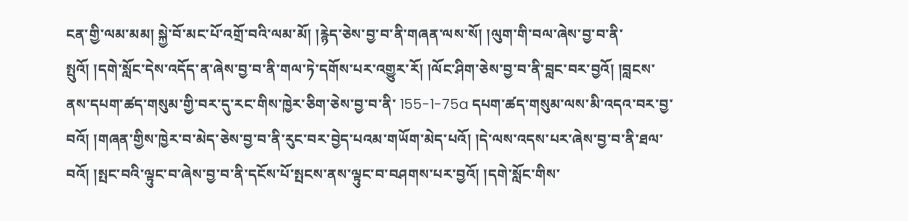ངན་གྱི་ལམ་མམ། སྐྱེ་བོ་མང་པོ་འགྲོ་བའི་ལམ་མོ། །རྙེད་ཅེས་བྱ་བ་ནི་གཞན་ལས་སོ། །ལུག་གི་བལ་ཞེས་བྱ་བ་ནི་སྤུའོ། །དགེ་སློང་དེས་འདོད་ན་ཞེས་བྱ་བ་ནི་གལ་ཏེ་དགོས་པར་འགྱུར་རོ། །ལོང་ཤིག་ཅེས་བྱ་བ་ནི་བླང་བར་བྱའོ། །བླངས་ནས་དཔག་ཚད་གསུམ་གྱི་བར་དུ་རང་གིས་ཁྱེར་ཅིག་ཅེས་བྱ་བ་ནི་ 155-1-75a དཔག་ཚད་གསུམ་ལས་མི་འདའ་བར་བྱ་བའོ། །གཞན་གྱིས་ཁྱེར་བ་མེད་ཅེས་བྱ་བ་ནི་རུང་བར་བྱེད་པའམ་གཡོག་མེད་པའོ། །དེ་ལས་འདས་པར་ཞེས་བྱ་བ་ནི་ཐལ་བའོ། །སྤང་བའི་ལྟུང་བ་ཞེས་བྱ་བ་ནི་དངོས་པོ་སྤངས་ནས་ལྟུང་བ་བཤགས་པར་བྱའོ། །དགེ་སློང་གིས་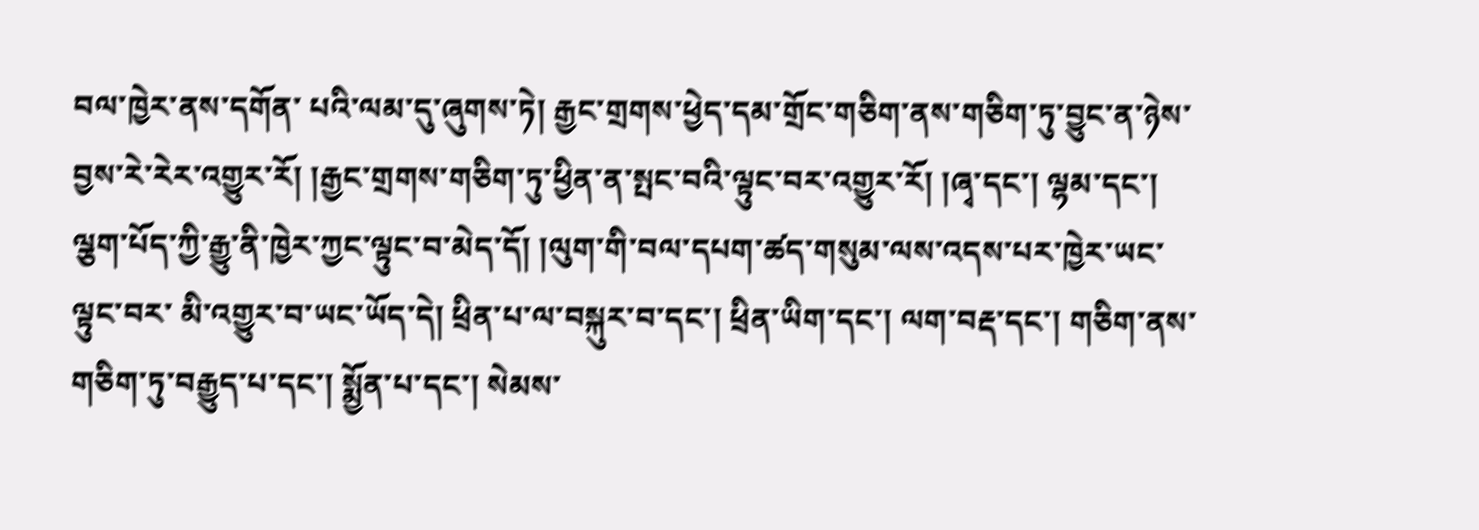བལ་ཁྱེར་ནས་དགོན་ པའི་ལམ་དུ་ཞུགས་ཏེ། རྒྱང་གྲགས་ཕྱེད་དམ་གྲོང་གཅིག་ནས་གཅིག་ཏུ་བྱུང་ན་ཉེས་བྱས་རེ་རེར་འགྱུར་རོ། །རྒྱང་གྲགས་གཅིག་ཏུ་ཕྱིན་ན་སྤང་བའི་ལྟུང་བར་འགྱུར་རོ། །ཞྭ་དང་། ལྷམ་དང་། ལྕག་པོད་ཀྱི་རྒྱུ་ནི་ཁྱེར་ཀྱང་ལྟུང་བ་མེད་དོ། །ལུག་གི་བལ་དཔག་ཚད་གསུམ་ལས་འདས་པར་ཁྱེར་ཡང་ལྟུང་བར་ མི་འགྱུར་བ་ཡང་ཡོད་དེ། ཕྲིན་པ་ལ་བསྐུར་བ་དང་། ཕྲིན་ཡིག་དང་། ལག་བརྡ་དང་། གཅིག་ནས་གཅིག་ཏུ་བརྒྱུད་པ་དང་། སྨྱོན་པ་དང་། སེམས་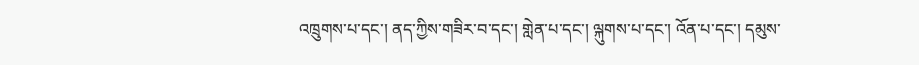འཁྲུགས་པ་དང་། ནད་ཀྱིས་གཟིར་བ་དང་། གླེན་པ་དང་། ལྐུགས་པ་དང་། འོན་པ་དང་། དམུས་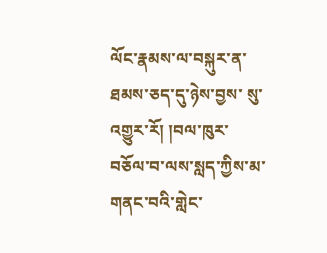ལོང་རྣམས་ལ་བསྐུར་ན་ཐམས་ཅད་དུ་ཉེས་བྱས་ སུ་འགྱུར་རོ། །བལ་ཁུར་བཅོལ་བ་ལས་སླད་ཀྱིས་མ་གནང་བའི་གླེང་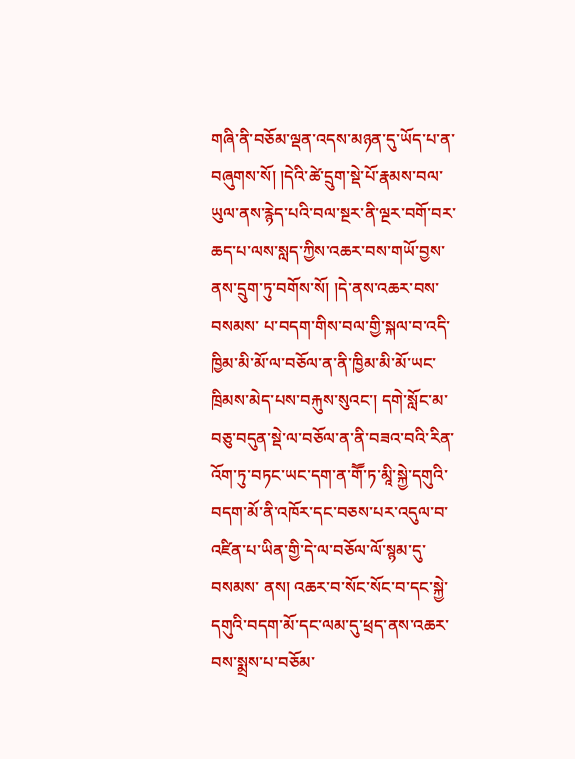གཞི་ནི་བཅོམ་ལྡན་འདས་མཉན་དུ་ཡོད་པ་ན་བཞུགས་སོ། །དེའི་ཚེ་དྲུག་སྡེ་པོ་རྣམས་བལ་ཡུལ་ནས་རྙེད་པའི་བལ་སྔར་ནི་ལྔར་བགོ་བར་ཆད་པ་ལས་སླད་ཀྱིས་འཆར་བས་གཡོ་བྱས་ནས་དྲུག་ཏུ་བགོས་སོ། །དེ་ནས་འཆར་བས་བསམས་ པ་བདག་གིས་བལ་གྱི་སྐལ་བ་འདི་ཁྱིམ་མི་མོ་ལ་བཅོལ་ན་ནི་ཁྱིམ་མི་མོ་ཡང་ཁྲིམས་མེད་པས་བརྐུས་སུའང་། དགེ་སློང་མ་བཅུ་བདུན་སྡེ་ལ་བཅོལ་ན་ནི་བཟའ་བའི་རིན་འོག་ཏུ་བཏང་ཡང་དག་ན་གཽ་ཏ་མཱི་སྐྱེ་དགུའི་བདག་མོ་ནི་འཁོར་དང་བཅས་པར་འདུལ་བ་འཛིན་པ་ཡིན་གྱི་དེ་ལ་བཅོལ་ལོ་སྙམ་དུ་བསམས་ ནས། འཆར་བ་སོང་སོང་བ་དང་སྐྱེ་དགུའི་བདག་མོ་དང་ལམ་དུ་ཕྲད་ནས་འཆར་བས་སྨྲས་པ་བཅོམ་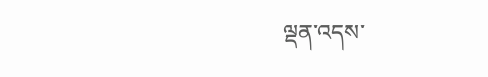ལྡན་འདས་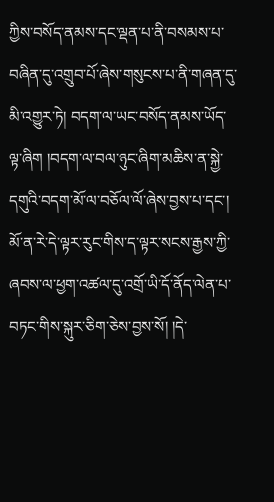ཀྱིས་བསོད་ནམས་དང་ལྡན་པ་ནི་བསམས་པ་བཞིན་དུ་འགྲུབ་པོ་ཞེས་གསུངས་པ་ནི་གཞན་དུ་མི་འགྱུར་ཏེ། བདག་ལ་ཡང་བསོད་ནམས་ཡོད་ལྟ་ཞིག །བདག་ལ་བལ་ཉུང་ཞིག་མཆིས་ན་སྐྱེ་ དགུའི་བདག་མོ་ལ་བཅོལ་ལོ་ཞེས་བྱས་པ་དང་། མོ་ན་རེ་དེ་ལྟར་རུང་གིས་ད་ལྟར་སངས་རྒྱས་ཀྱི་ཞབས་ལ་ཕྱག་འཚལ་དུ་འགྲོ་ཡི་དོ་ནོད་ལེན་པ་བཏང་གིས་སྐུར་ཅིག་ཅེས་བྱས་སོ། །དེ་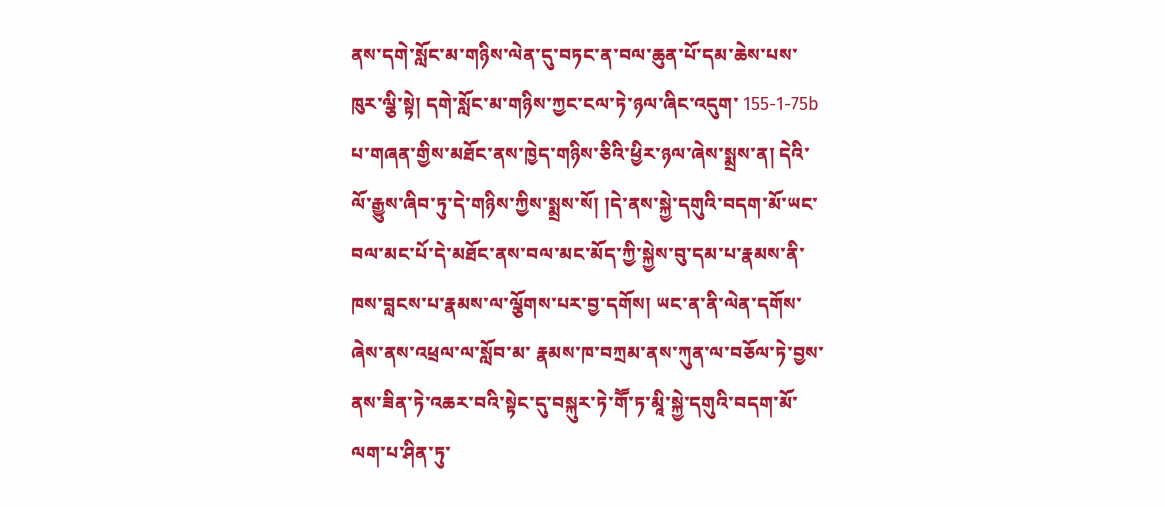ནས་དགེ་སློང་མ་གཉིས་ལེན་དུ་བཏང་ན་བལ་ཆུན་པོ་དམ་ཆེས་པས་ཁུར་ལྕི་སྟེ། དགེ་སློང་མ་གཉིས་ཀྱང་ངལ་ཏེ་ཉལ་ཞིང་འདུག་ 155-1-75b པ་གཞན་གྱིས་མཐོང་ནས་ཁྱེད་གཉིས་ཅིའི་ཕྱིར་ཉལ་ཞེས་སྨྲས་ན། དེའི་ལོ་རྒྱུས་ཞིབ་ཏུ་དེ་གཉིས་ཀྱིས་སྨྲས་སོ། །དེ་ནས་སྐྱེ་དགུའི་བདག་མོ་ཡང་བལ་མང་པོ་དེ་མཐོང་ནས་བལ་མང་མོད་ཀྱི་སྐྱེས་བུ་དམ་པ་རྣམས་ནི་ཁས་བླངས་པ་རྣམས་ལ་ལྕོགས་པར་བྱ་དགོས། ཡང་ན་ནི་ལེན་དགོས་ཞེས་ནས་འཕྲལ་ལ་སློབ་མ་ རྣམས་ཁ་བཀྲམ་ནས་ཀུན་ལ་བཅོལ་ཏེ་བྱས་ནས་ཟིན་ཏེ་འཆར་བའི་སྟེང་དུ་བསྐུར་ཏེ་གཽ་ཏ་མཱི་སྐྱེ་དགུའི་བདག་མོ་ལག་པ་ཤིན་ཏུ་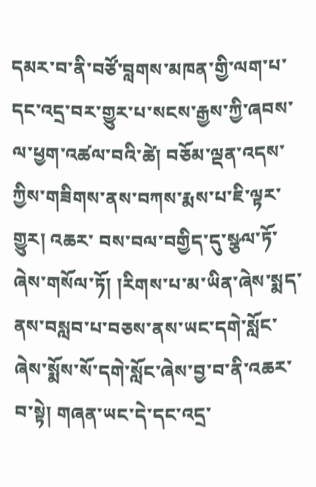དམར་བ་ནི་བཙོ་བླགས་མཁན་གྱི་ལག་པ་དང་འདྲ་བར་གྱུར་པ་སངས་རྒྱས་ཀྱི་ཞབས་ལ་ཕྱག་འཚལ་བའི་ཚེ། བཅོམ་ལྡན་འདས་ཀྱིས་གཟིགས་ནས་བཀས་རྨས་པ་ཇི་ལྟར་གྱུར། འཆར་ བས་བལ་བགྱིད་དུ་སྩལ་ཏོ་ཞེས་གསོལ་ཏོ། །རིགས་པ་མ་ཡིན་ཞེས་སྨད་ནས་བསླབ་པ་བཅས་ནས་ཡང་དགེ་སློང་ཞེས་སྨོས་སོ་དགེ་སློང་ཞེས་བྱ་བ་ནི་འཆར་བ་སྟེ། གཞན་ཡང་དེ་དང་འདྲ་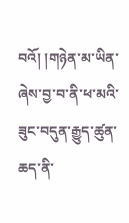བའོ། །གཉེན་མ་ཡིན་ཞེས་བྱ་བ་ནི་ཕ་མའི་ཟུང་བདུན་རྒྱུད་ཚུན་ཆད་ནི་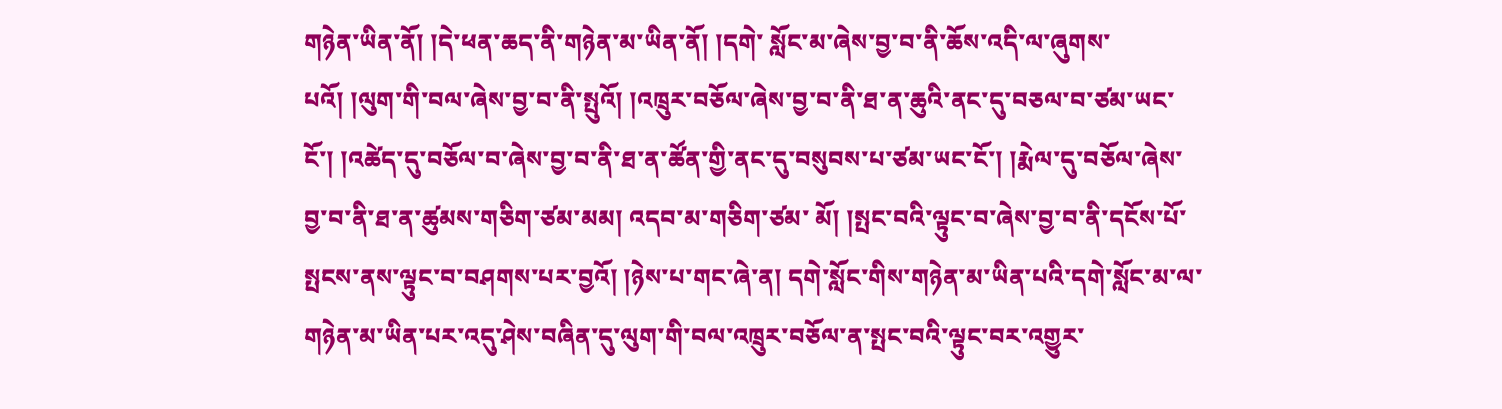གཉེན་ཡིན་ནོ། །དེ་ཕན་ཆད་ནི་གཉེན་མ་ཡིན་ནོ། །དགེ་ སློང་མ་ཞེས་བྱ་བ་ནི་ཆོས་འདི་ལ་ཞུགས་པའོ། །ལུག་གི་བལ་ཞེས་བྱ་བ་ནི་སྤུའོ། །འཁྲུར་བཅོལ་ཞེས་བྱ་བ་ནི་ཐ་ན་ཆུའི་ནང་དུ་བཅལ་བ་ཙམ་ཡང་ངོ་། །འཚེད་དུ་བཅོལ་བ་ཞེས་བྱ་བ་ནི་ཐ་ན་ཚོན་གྱི་ནང་དུ་བསུབས་པ་ཙམ་ཡང་ངོ་། །རྨེལ་དུ་བཅོལ་ཞེས་བྱ་བ་ནི་ཐ་ན་ཚུམས་གཅིག་ཙམ་མམ། འདབ་མ་གཅིག་ཙམ་ མོ། །སྤང་བའི་ལྟུང་བ་ཞེས་བྱ་བ་ནི་དངོས་པོ་སྤངས་ནས་ལྟུང་བ་བཤགས་པར་བྱའོ། །ཉེས་པ་གང་ཞེ་ན། དགེ་སློང་གིས་གཉེན་མ་ཡིན་པའི་དགེ་སློང་མ་ལ་གཉེན་མ་ཡིན་པར་འདུ་ཤེས་བཞིན་དུ་ལུག་གི་བལ་འཁྲུར་བཅོལ་ན་སྤང་བའི་ལྟུང་བར་འགྱུར་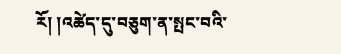རོ། །འཚེད་དུ་བཅུག་ན་སྤང་བའི་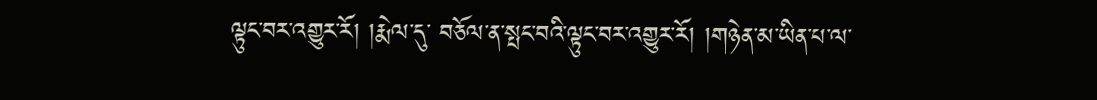ལྟུང་བར་འགྱུར་རོ། །རྨེལ་དུ་ བཅོལ་ན་སྤང་བའི་ལྟུང་བར་འགྱུར་རོ། །གཉེན་མ་ཡིན་པ་ལ་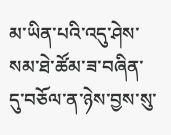མ་ཡིན་པའི་འདུ་ཤེས་སམ་ཐེ་ཚོམ་ཟ་བཞིན་དུ་བཅོལ་ན་ཉེས་བྱས་སུ་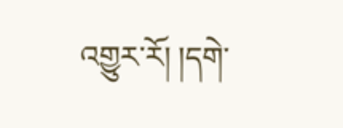འགྱུར་རོ། །དགེ་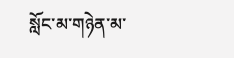སློང་མ་གཉེན་མ་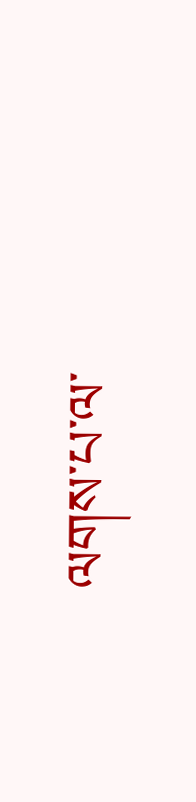ལགས་པ་ལ་